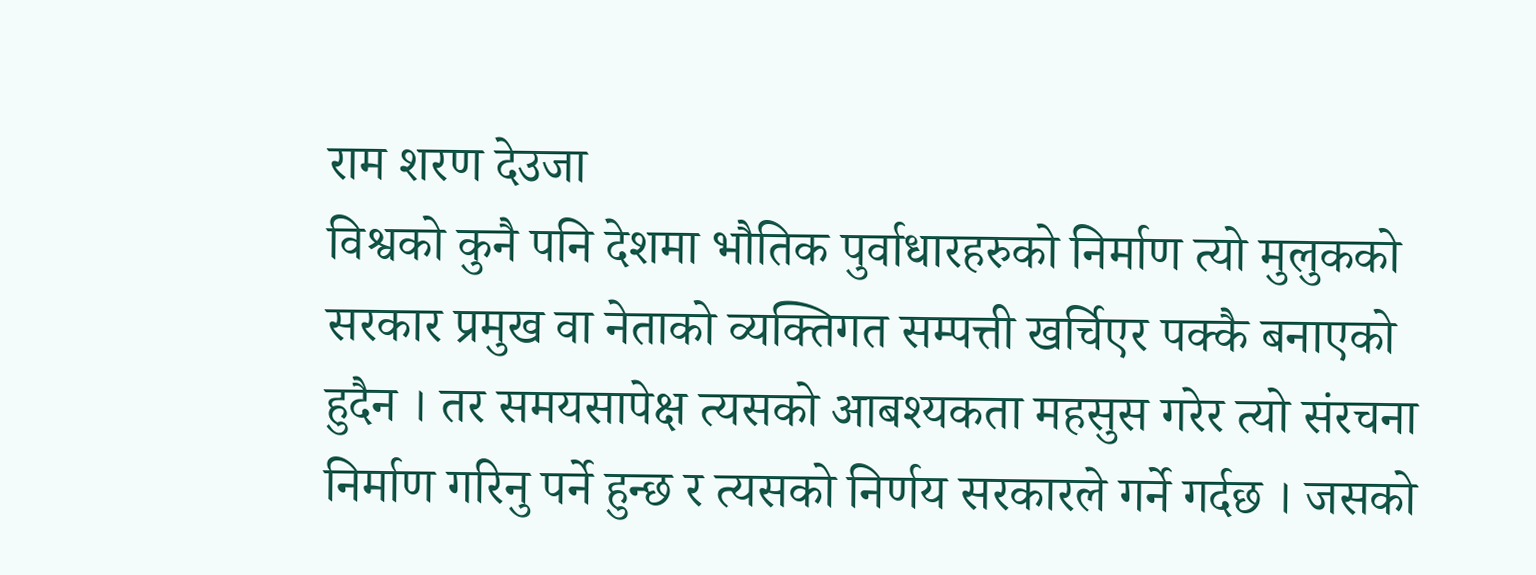राम शरण देउजा
विश्वको कुनै पनि देशमा भौतिक पुर्वाधारहरुको निर्माण त्यो मुलुकको सरकार प्रमुख वा नेताको व्यक्तिगत सम्पत्ती खर्चिएर पक्कै बनाएको हुदैन । तर समयसापेक्ष त्यसको आबश्यकता महसुस गरेर त्यो संरचना निर्माण गरिनु पर्ने हुन्छ र त्यसको निर्णय सरकारले गर्ने गर्दछ । जसको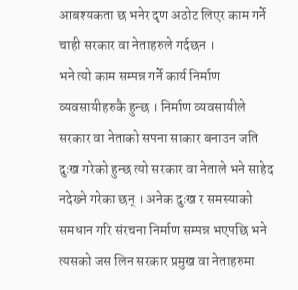आबश्यकता छ भनेर दृण अठोट लिएर काम गर्ने चाही सरकार वा नेताहरुले गर्दछन ।
भने त्यो काम सम्पन्न गर्ने कार्य निर्माण व्यवसायीहरुकै हुन्छ । निर्माण व्यवसायीले सरकार वा नेताको सपना साकार बनाउन जति दुःख गरेको हुन्छ त्यो सरकार वा नेताले भने साहेद नदेख्ने गरेका छन् । अनेक दुःख र समस्याको समधान गरि संरचना निर्माण सम्पन्न भएपछि भने त्यसको जस लिन सरकार प्रमुख वा नेताहरुमा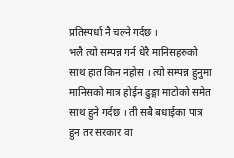प्रतिस्पर्धा नै चल्ने गर्दछ ।
भलै त्यो सम्पन्न गर्न धेरै मानिसहरुको साथ हात किन नहोस । त्यो सम्पन्न हुनुमा मानिसको मात्र होईन ढुङ्गा माटोको समेत साथ हुने गर्दछ । ती सबै बधाईका पात्र हुन तर सरकार वा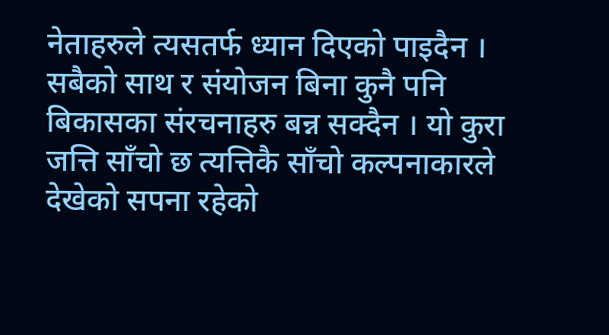नेताहरुले त्यसतर्फ ध्यान दिएको पाइदैन । सबैको साथ र संयोजन बिना कुनै पनि बिकासका संरचनाहरु बन्न सक्दैन । यो कुरा जत्ति साँचो छ त्यत्तिकै साँचो कल्पनाकारले देखेको सपना रहेको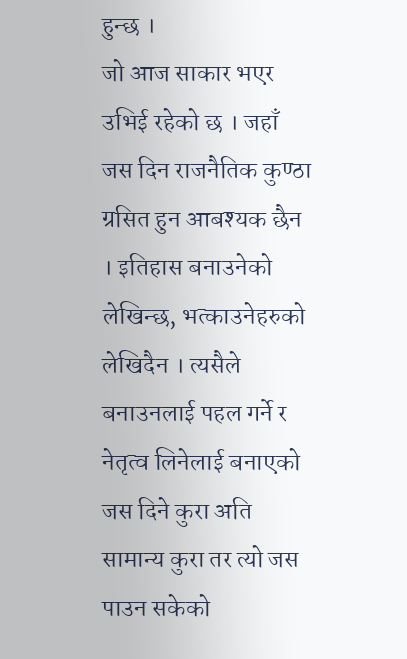हुन्छ ।
जो आज साकार भएर उभिई रहेको छ । जहाँ जस दिन राजनैतिक कुण्ठा ग्रसित हुन आबश्यक छैन । इतिहास बनाउनेको लेखिन्छ, भत्काउनेहरुको लेखिदैन । त्यसैले बनाउनलाई पहल गर्ने र नेतृत्व लिनेलाई बनाएको जस दिने कुरा अति सामान्य कुरा तर त्यो जस पाउन सकेको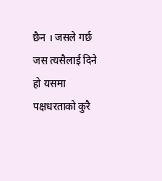छैन । जसले गर्छ जस त्यसैलाई दिने हो यसमा पक्षधरताको कुरै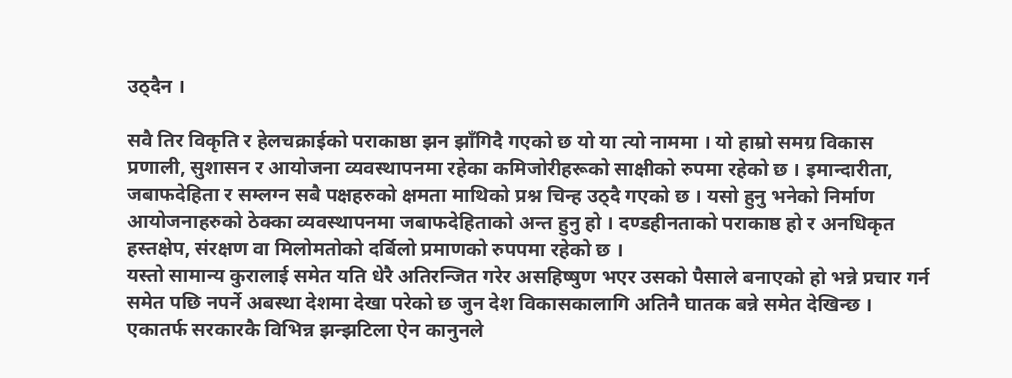उठ्दैन ।

सवै तिर विकृति र हेलचक्राईको पराकाष्ठा झन झाँगिदै गएको छ यो या त्यो नाममा । यो हाम्रो समग्र विकास प्रणाली, सुशासन र आयोजना व्यवस्थापनमा रहेका कमिजोरीहरूको साक्षीको रुपमा रहेको छ । इमान्दारीता, जबाफदेहिता र सम्लग्न सबै पक्षहरुको क्षमता माथिको प्रश्न चिन्ह उठ्दै गएको छ । यसो हुनु भनेको निर्माण आयोजनाहरुको ठेक्का व्यवस्थापनमा जबाफदेहिताको अन्त हुनु हो । दण्डहीनताको पराकाष्ठ हो र अनधिकृत हस्तक्षेप, संरक्षण वा मिलोमतोको दर्बिलो प्रमाणको रुपपमा रहेको छ ।
यस्तो सामान्य कुरालाई समेत यति धेरै अतिरन्जित गरेर असहिष्षुण भएर उसको पैसाले बनाएको हो भन्ने प्रचार गर्न समेत पछि नपर्ने अबस्था देशमा देखा परेको छ जुन देश विकासकालागि अतिनै घातक बन्ने समेत देखिन्छ । एकातर्फ सरकारकै विभिन्न झन्झटिला ऐन कानुनले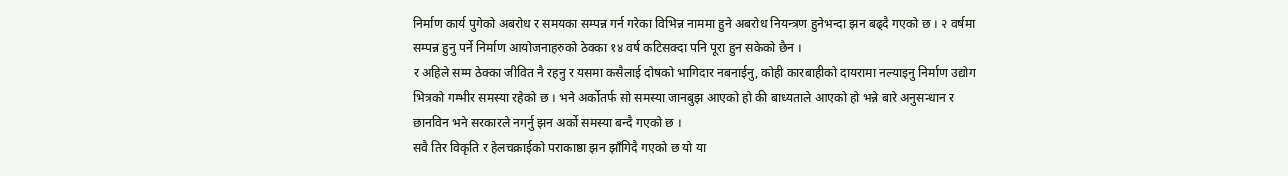निर्माण कार्य पुगेको अबरोध र समयका सम्पन्न गर्न गरेका विभिन्न नाममा हुने अबरोध नियन्त्रण हुनेभन्दा झन बढ्दै गएको छ । २ वर्षमा सम्पन्न हुनु पर्ने निर्माण आयोजनाहरुको ठेक्का १४ वर्ष कटिसक्दा पनि पूरा हुन सकेको छैन ।
र अहिले सम्म ठेक्का जीवित नै रहनु र यसमा कसैलाई दोषको भागिदार नबनाईनु, कोही कारबाहीको दायरामा नल्याइनु निर्माण उद्योग भित्रको गम्भीर समस्या रहेको छ । भने अर्कोतर्फ सो समस्या जानबुझ आएको हो की बाध्यताले आएको हो भन्ने बारे अनुसन्धान र छानविन भने सरकारले नगर्नु झन अर्को समस्या बन्दै गएको छ ।
सवै तिर विकृति र हेलचक्राईको पराकाष्ठा झन झाँगिदै गएको छ यो या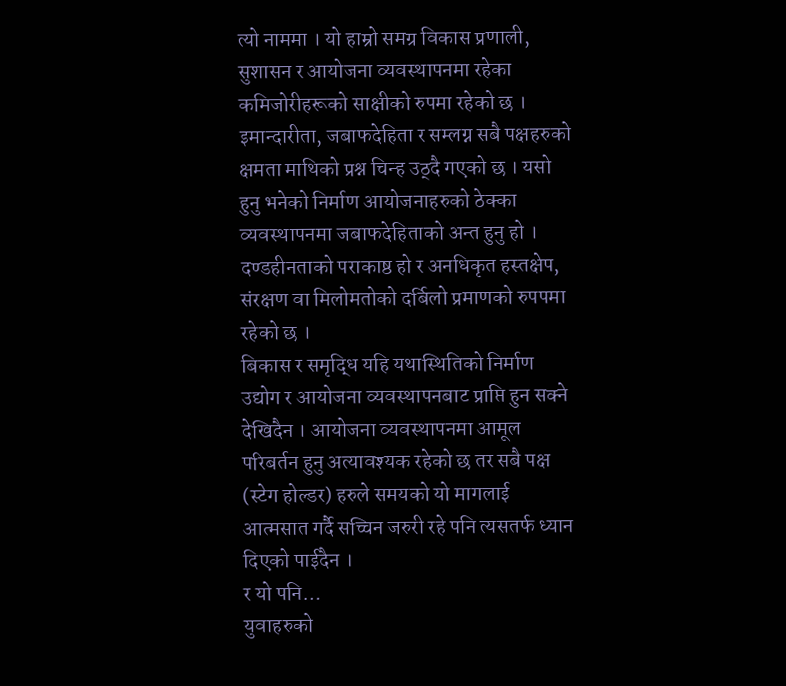त्यो नाममा । यो हाम्रो समग्र विकास प्रणाली, सुशासन र आयोजना व्यवस्थापनमा रहेका कमिजोरीहरूको साक्षीको रुपमा रहेको छ । इमान्दारीता, जबाफदेहिता र सम्लग्न सबै पक्षहरुको क्षमता माथिको प्रश्न चिन्ह उठ्दै गएको छ । यसो हुनु भनेको निर्माण आयोजनाहरुको ठेक्का व्यवस्थापनमा जबाफदेहिताको अन्त हुनु हो । दण्डहीनताको पराकाष्ठ हो र अनधिकृत हस्तक्षेप, संरक्षण वा मिलोमतोको दर्बिलो प्रमाणको रुपपमा रहेको छ ।
बिकास र समृद्धि यहि यथास्थितिको निर्माण उद्योग र आयोजना व्यवस्थापनबाट प्राप्ति हुन सक्ने देखिदैन । आयोजना व्यवस्थापनमा आमूल परिबर्तन हुनु अत्यावश्यक रहेको छ तर सबै पक्ष (स्टेग होल्डर) हरुले समयको यो मागलाई आत्मसात गर्दै सच्चिन जरुरी रहे पनि त्यसतर्फ ध्यान दिएको पाईदैन ।
र यो पनि…
युवाहरुको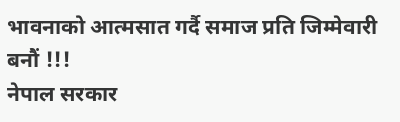भावनाको आत्मसात गर्दै समाज प्रति जिम्मेवारी बनौं !!!
नेपाल सरकार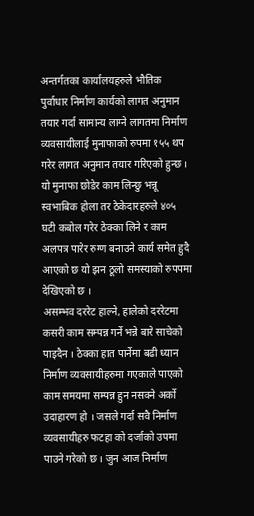अन्तर्गतका कार्यालयहरुले भौतिक पुर्वाधार निर्माण कार्यको लागत अनुमान तयार गर्दा सामान्य लाग्ने लागतमा निर्माण व्यवसायीलाई मुनाफाको रुपमा १५५ थप गरेर लागत अनुमान तयार गरिएको हुन्छ । यो मुनाफा छोडेर काम लिन्छु भन्नू स्वभाबिक होला तर ठेकेदारहरुले ४०५ घटी कबोल गरेर ठेक्का लिने र काम अलपत्र पारेर रुग्ण बनाउने कार्य समेत हुदै आएको छ यो झन ठूलो समस्याको रुपपमा देखिएको छ ।
असम्भव दररेट हाल्ने, हालेको दररेटमा कसरी काम सम्पन्न गर्ने भन्ने बारे साचेको पाइदैन । ठेक्का हात पार्नेमा बढी ध्यान निर्माण व्यवसायीहरुमा गएकाले पाएको काम समयमा सम्पन्न हुन नसक्ने अर्को उदाहारण हो । जसले गर्दा सवै निर्माण व्यवसायीहरु फटहा को दर्जाको उपमा पाउने गरेको छ । जुन आज निर्माण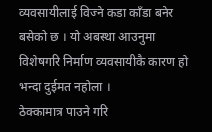व्यवसायीलाई विज्ने कडा काँडा बनेर बसेको छ । यो अबस्था आउनुमा विशेषगरि निर्माण व्यवसायीकै कारण हो भन्दा दुईमत नहोला ।
ठेक्कामात्र पाउने गरि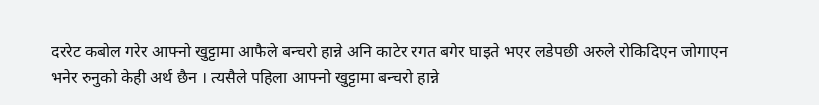दररेट कबोल गरेर आफ्नो खुट्टामा आफैले बन्चरो हान्ने अनि काटेर रगत बगेर घाइते भएर लडेपछी अरुले रोकिदिएन जोगाएन भनेर रुनुको केही अर्थ छैन । त्यसैले पहिला आफ्नो खुट्टामा बन्चरो हान्ने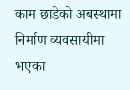काम छाडेको अबस्थामा निर्माण व्यवसायीमा भएका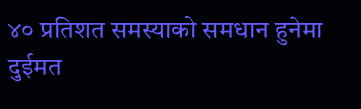४० प्रतिशत समस्याको समधान हुनेमा दुईमत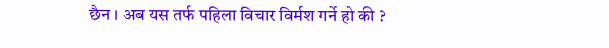छैन । अब यस तर्फ पहिला विचार विर्मश गर्ने हो की ?